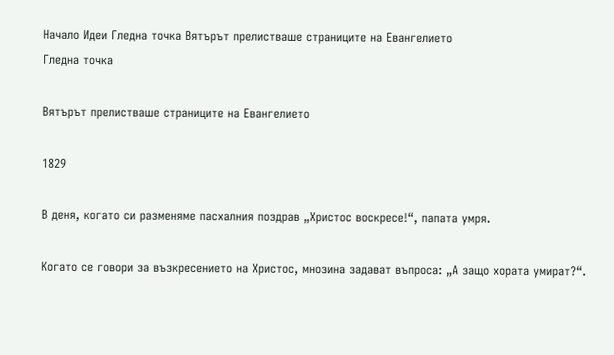Начало Идеи Гледна точка Вятърът прелистваше страниците на Евангелието
Гледна точка

Вятърът прелистваше страниците на Евангелието

1829

В деня, когато си разменяме пасхалния поздрав „Христос воскресе!“, папата умря.

Когато се говори за възкресението на Христос, мнозина задават въпроса: „А защо хората умират?“.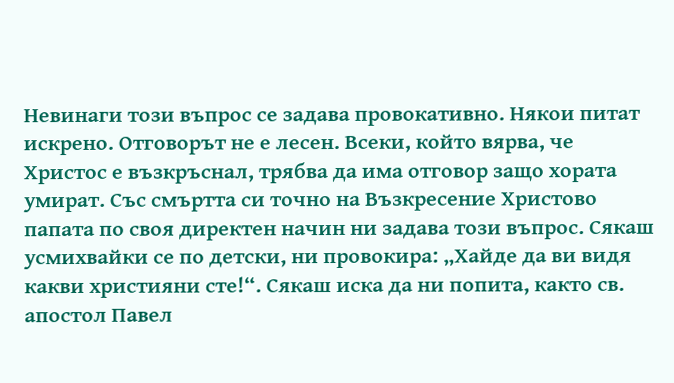Невинаги този въпрос се задава провокативно. Някои питат искрено. Отговорът не е лесен. Всеки, който вярва, че Христос е възкръснал, трябва да има отговор защо хората умират. Със смъртта си точно на Възкресение Христово папата по своя директен начин ни задава този въпрос. Сякаш усмихвайки се по детски, ни провокира: „Хайде да ви видя какви християни сте!“. Сякаш иска да ни попита, както св. апостол Павел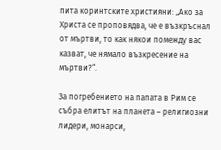пита коринтските християни: „Ако за Христа се проповядва, че е възкръснал от мъртви, то как някои помежду вас казват, че нямало възкресение на мъртви?“.

За погребението на папата в Рим се събра елитът на планета – религиозни лидери, монарси,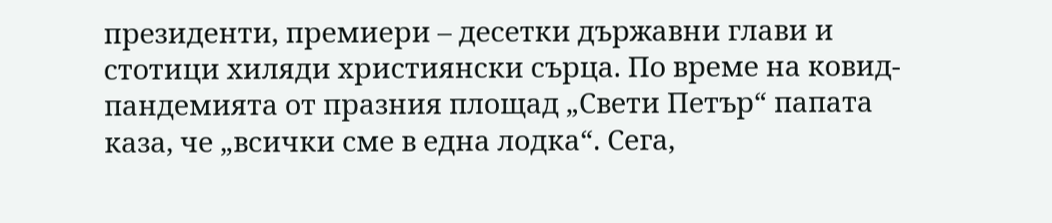президенти, премиери – десетки държавни глави и стотици хиляди християнски сърца. По време на ковид-пандемията от празния площад „Свети Петър“ папата каза, че „всички сме в една лодка“. Сега,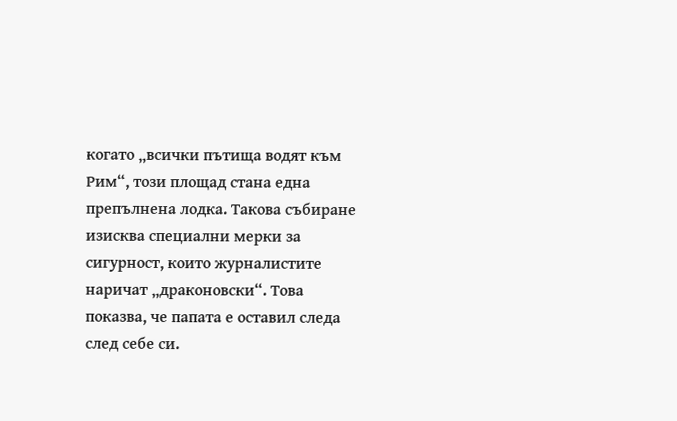когато „всички пътища водят към Рим“, този площад стана една препълнена лодка. Такова събиране изисква специални мерки за сигурност, които журналистите наричат „драконовски“. Това показва, че папата е оставил следа след себе си.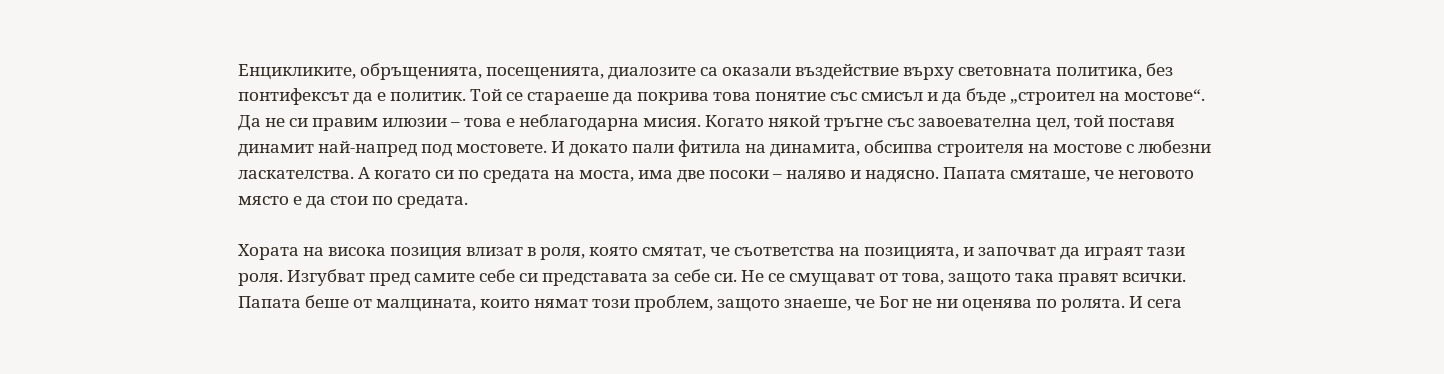Енцикликите, обръщенията, посещенията, диалозите са оказали въздействие върху световната политика, без понтифексът да е политик. Той се стараеше да покрива това понятие със смисъл и да бъде „строител на мостове“. Да не си правим илюзии – това е неблагодарна мисия. Когато някой тръгне със завоевателна цел, той поставя динамит най-напред под мостовете. И докато пали фитила на динамита, обсипва строителя на мостове с любезни ласкателства. А когато си по средата на моста, има две посоки – наляво и надясно. Папата смяташе, че неговото място е да стои по средата.

Хората на висока позиция влизат в роля, която смятат, че съответства на позицията, и започват да играят тази роля. Изгубват пред самите себе си представата за себе си. Не се смущават от това, защото така правят всички. Папата беше от малцината, които нямат този проблем, защото знаеше, че Бог не ни оценява по ролята. И сега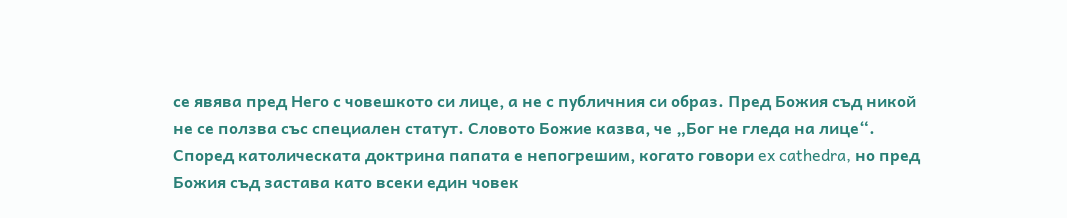се явява пред Него с човешкото си лице, а не с публичния си образ. Пред Божия съд никой не се ползва със специален статут. Словото Божие казва, че „Бог не гледа на лице“. Според католическата доктрина папата е непогрешим, когато говори ex cathedra, но пред Божия съд застава като всеки един човек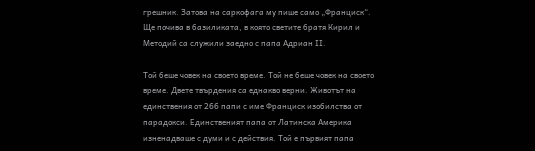грешник. Затова на саркофага му пише само „Франциск“. Ще почива в базиликата, в която светите братя Кирил и Методий са служили заедно с папа Адриан ІІ.

Той беше човек на своето време. Той не беше човек на своето време. Двете твърдения са еднакво верни. Животът на единствения от 266 папи с име Франциск изобилства от парадокси. Единственият папа от Латинска Америка изненадваше с думи и с действия. Той е първият папа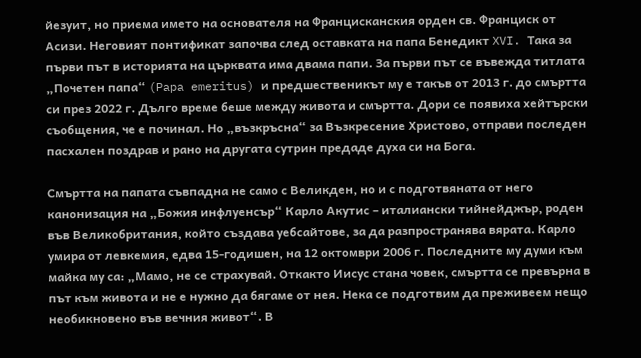йезуит, но приема името на основателя на Францисканския орден св. Франциск от Асизи. Неговият понтификат започва след оставката на папа Бенедикт XVI. Така за първи път в историята на църквата има двама папи. За първи път се въвежда титлата „Почетен папа“ (Papa emeritus) и предшественикът му е такъв от 2013 г. до смъртта си през 2022 г. Дълго време беше между живота и смъртта. Дори се появиха хейтърски съобщения, че е починал. Но „възкръсна“ за Възкресение Христово, отправи последен пасхален поздрав и рано на другата сутрин предаде духа си на Бога.

Смъртта на папата съвпадна не само с Великден, но и с подготвяната от него канонизация на „Божия инфлуенсър“ Карло Акутис – италиански тийнейджър, роден във Великобритания, който създава уебсайтове, за да разпространява вярата. Карло умира от левкемия, едва 15-годишен, на 12 октомври 2006 г. Последните му думи към майка му са: „Мамо, не се страхувай. Откакто Иисус стана човек, смъртта се превърна в път към живота и не е нужно да бягаме от нея. Нека се подготвим да преживеем нещо необикновено във вечния живот“. В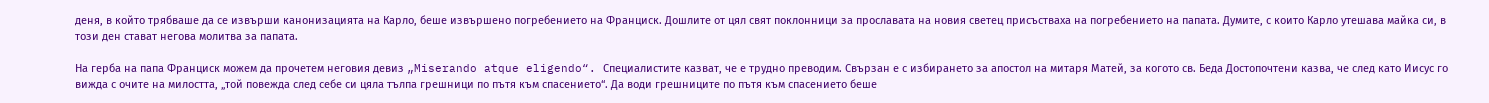деня, в който трябваше да се извърши канонизацията на Карло, беше извършено погребението на Франциск. Дошлите от цял свят поклонници за прославата на новия светец присъстваха на погребението на папата. Думите, с които Карло утешава майка си, в този ден стават негова молитва за папата.

На герба на папа Франциск можем да прочетем неговия девиз „Miserando atque eligendo“. Специалистите казват, че е трудно преводим. Свързан е с избирането за апостол на митаря Матей, за когото св. Беда Достопочтени казва, че след като Иисус го вижда с очите на милостта, „той повежда след себе си цяла тълпа грешници по пътя към спасението“. Да води грешниците по пътя към спасението беше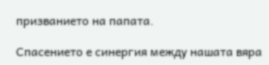призванието на папата.

Спасението е синергия между нашата вяра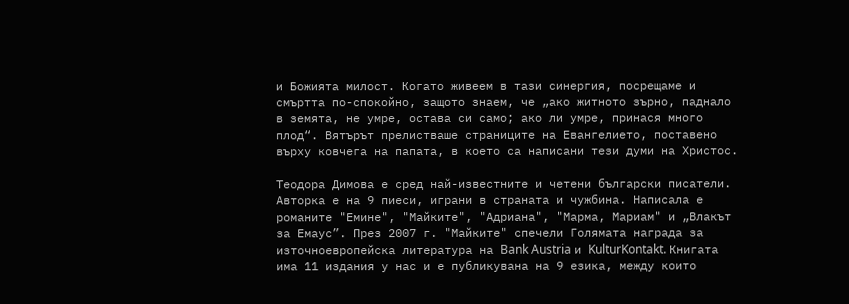и Божията милост. Когато живеем в тази синергия, посрещаме и смъртта по-спокойно, защото знаем, че „ако житното зърно, паднало в земята, не умре, остава си само; ако ли умре, принася много плод“. Вятърът прелистваше страниците на Евангелието, поставено върху ковчега на папата, в което са написани тези думи на Христос.

Теодора Димова е сред най-известните и четени български писатели. Авторка е на 9 пиеси, играни в страната и чужбина. Написала е романите "Емине", "Майките", "Адриана", "Марма, Мариам" и „Влакът за Емаус”. През 2007 г. "Майките" спечели Голямата награда за източноевропейска литература на Bank Austria и KulturKontakt. Книгата има 11 издания у нас и е публикувана на 9 езика, между които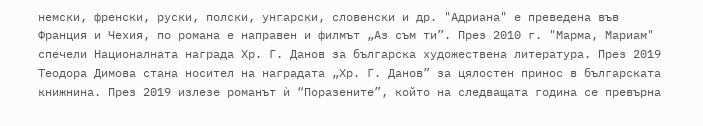немски, френски, руски, полски, унгарски, словенски и др. "Адриана" е преведена във Франция и Чехия, по романа е направен и филмът „Аз съм ти”. През 2010 г. "Марма, Мариам" спечели Националната награда Хр. Г. Данов за българска художествена литература. През 2019 Теодора Димова стана носител на наградата „Хр. Г. Данов” за цялостен принос в българската книжнина. През 2019 излезе романът ѝ “Поразените”, който на следващата година се превърна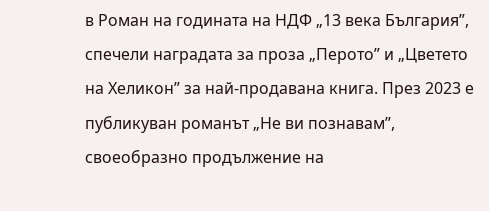в Роман на годината на НДФ „13 века България”, спечели наградата за проза „Перото” и „Цветето на Хеликон” за най-продавана книга. През 2023 е публикуван романът „Не ви познавам”, своеобразно продължение на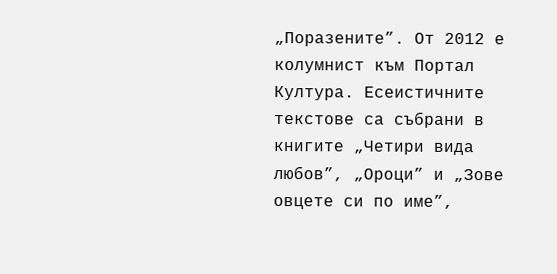„Поразените”. От 2012 е колумнист към Портал Култура. Есеистичните текстове са събрани в книгите „Четири вида любов”, „Ороци” и „Зове овцете си по име”,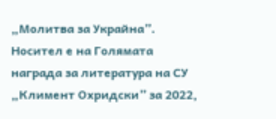„Молитва за Украйна”. Носител е на Голямата награда за литература на СУ „Климент Охридски” за 2022,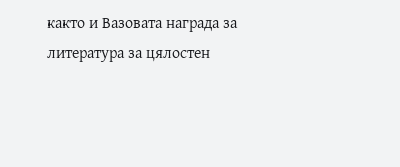както и Вазовата награда за литература за цялостен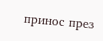принос през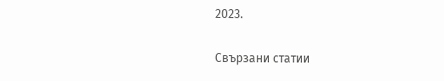2023.

Свързани статии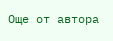Още от автора